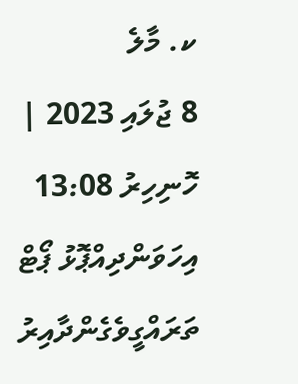ކ. މާލެ
8 ޖުލައި 2023 | ހޮނިހިރު 13:08
އިހަވަންދިއްޕޮޅު ޕޯޓް ތަރައްގީވެގެންދާއިރު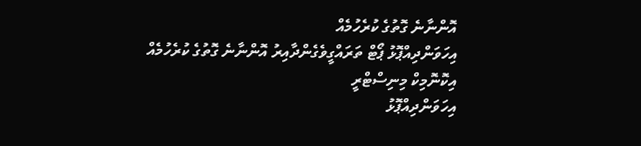އޮންނާނެ ގޮތުގެ ކުރެހުމެއް
އިހަވަންދިއްޕޮޅު ޕޯޓް ތަރައްގީވެގެންދާއިރު އޮންނާނެ ގޮތުގެ ކުރެހުމެއް
އިކޮނޮމިކް މިނިސްޓްރީ
އިހަވަންދިއްޕޮޅު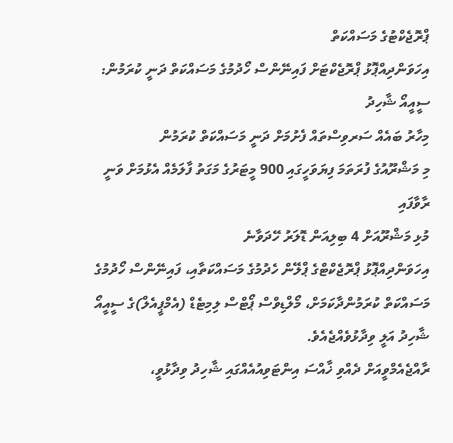ޕްރޮޖެކްޓުގެ މަސައްކަތް
އިހަވަންދިއްޕޮޅު ޕްރޮޖެކްޓަށް ފައިނޭންސް ހޯދުމުގެ މަސައްކަތް ދަނީ ކުރަމުން: ސީއީއޯ ޝާހިދު
މިހާރު ބައެއް ސަރވިސްތައް ފެށުމަށް ދަނީ މަސައްކަތް ކުރަމުން
މި މަޝްރޫއުގެ ފުރަތަމަ ފިޔަވަހީގައި 900 މީޓަރުގެ މަގަތު ފާލަމެއް އެޅުމަށް ވަނީ ރާވާފައި
މުޅި މަޝްރޫއަށް 4 ބިލިއަން ޑޮލަރު ހޭދަވާނެ
އިހަވަންދިއްޕޮޅު ޕްރޮޖެކްޓްގެ ޕްލޭން ހެދުމުގެ މަސައްކަތާއި، ފައިނޭންސް ހޯދުމުގެ މަސައްކަތް ކުރަމުންދާކަމަށް، މޯލްޑިވްސް ޕޯޓްސް ލިމިޓެޑް (އެމްޕީއެލް)ގެ ސީއީއޯ ޝާހިދު އަލީ ވިދާޅުވެއްޖެއެވެ.
ރާއްޖެއެމްވީއަށް ދެއްވި ޚާއްސަ އިންޓަވިއުއެއްގައި ޝާހިދު ވިދާޅުވީ،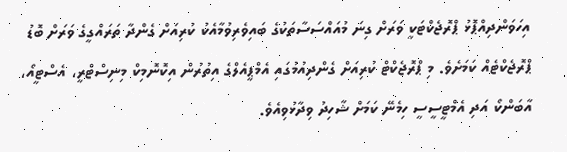އިހަވަންދިއްޕޮޅު ޕްރޮޖެކްޓަކީ ވަރަށް ގިނަ މުއައްސަސާތަކުގެ ބައިވެރިވުމާއެކު ކުރިއަށް ގެންދާ ތަރައްގީގެ ވަރަށް ބޮޑު ޕްރޮޖެކްޓެއް ކަމަށެވެ. މި ޕްރޮޖެކްޓް ކުރިއަށް ގެންދިއުމުގައި އެމްޕީއެލްގެ އިތުރުން އިކޮނޮމިކް މިނިސްޓްރީ، އެސްޓީއޯ، އާބަންކޯ އަދި އެމްޓީސީސީ ހިމެނޭ ކަމަށް ޝާހިދު ވިދާޅުވިއެވެ.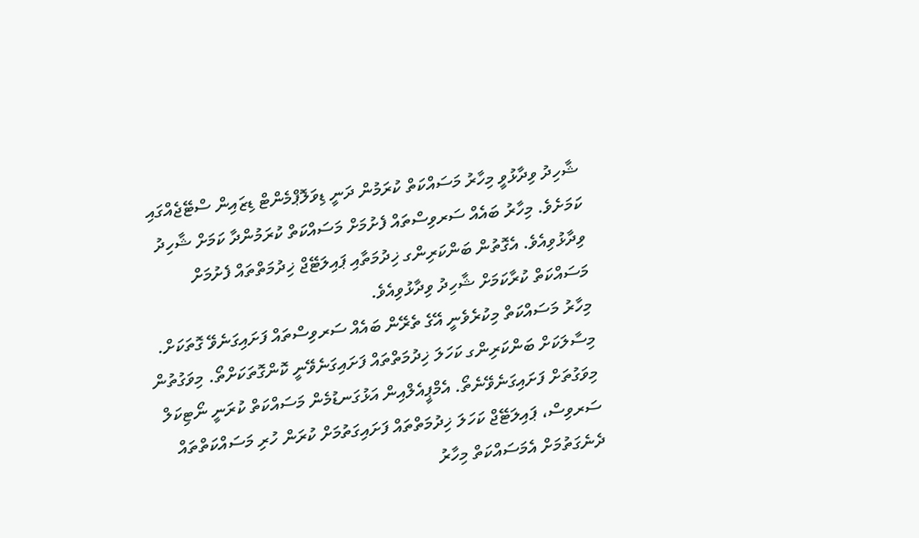ޝާހިދު ވިދާޅުވީ މިހާރު މަސައްކަތް ކުރަމުން ދަނީ ޑިވަލޮޕްމެންޓް ޑިޒައިން ސްޓޭޖެއްގައި ކަމަށެވެ. މިހާރު ބައެއް ސަރވިސްތައް ފެށުމަށް މަސައްކަތް ކުރަމުންދާ ކަމަށް ޝާހިދު ވިދާޅުވިއެވެ. އެގޮތުން ބަންކަރިންގ ޚިދުމަތާއި ޕައިލަޓޭޖް ޚިދުމަތްތައް ފެށުމަށް މަސައްކަތް ކުރާކަމަށް ޝާހިދު ވިދާޅުވިއެވެ.
މިހާރު މަސައްކަތް މިކުރެވެނީ އޭގެ ތެރޭން ބައެއް ސަރވިސްތައް ފަށައިގަނެވޭ ގޮތަކަށް. މިސާލަކަށް ބަންކަރިންގ ކަހަލަ ޚިދުމަތްތައް ފަށައިގަނެވޭނީ ކޮންގޮތަކަށްތޯ. މިވަގުތުން މިވަގުތަށް ފަށައިގަނެވޭނެތޯ. އެމްޕީއެލްއިން އަޅުގަނޑުމެން މަސައްކަތް ކުރަނީ ނޯޓިކަލް ސަރވިސް، ޕައިލަޓޭޖް ކަހަލަ ޚިދުމަތްތައް ފަށައިގަތުމަށް ކުރަން ހުރި މަސައްކަތްތައް ދެނެގަތުމަށް އެމަސައްކަތް މިހާރު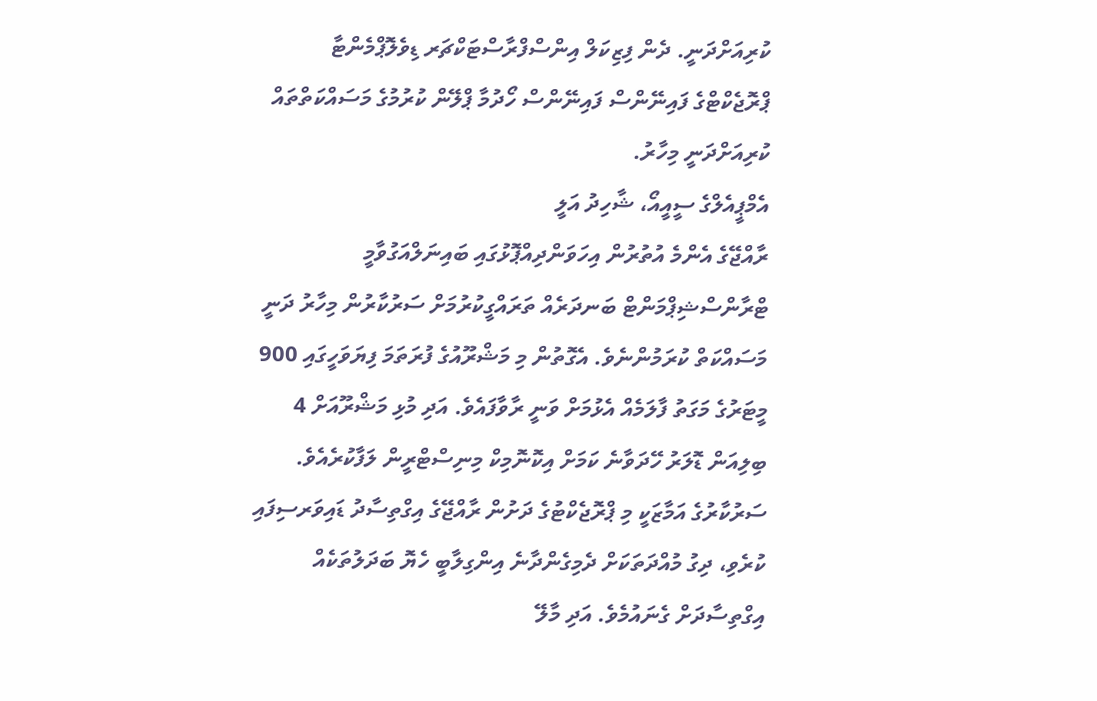ކުރިއަށްދަނީ. ދެން ފިޒިކަލް އިންސްފްރާސްޓަކްޗަރ ޑިވެލޮޕްމެންޓާ ޕްރޮޖެކްޓްގެ ފައިނޭންސް ފައިނޭންސް ހޯދުމާ ޕްލޭން ކުރުމުގެ މަސައްކަތްތައް ކުރިއަށްދަނީ މިހާރު.
އެމްޕީއެލްގެ ސީއީއޯ، ޝާހިދު އަލީ
ރާއްޖޭގެ އެންމެ އުތުރުން އިހަވަންދިއްޕޮޅުގައި ބައިނަލްއަގުވާމީ ޓްރާންސްޝިޕްމަންޓް ބަނދަރެއް ތަރައްގީކުރުމަށް ސަރުކާރުން މިހާރު ދަނީ މަސައްކަތް ކުރަމުންނެވެ. އެގޮތުން މި މަޝްރޫއުގެ ފުރަތަމަ ފިޔަވަހީގައި 900 މީޓަރުގެ މަގަތު ފާލަމެއް އެޅުމަށް ވަނީ ރާވާފައެވެ. އަދި މުޅި މަޝްރޫއަށް 4 ބިލިއަން ޑޮލަރު ހޭދަވާނެ ކަމަށް އިކޮނޮމިކް މިނިސްޓްރީން ލަފާކުރެއެވެ.
ސަރުކާރުގެ އަމާޒަކީ މި ޕްރޮޖެކްޓުގެ ދަށުން ރާއްޖޭގެ އިގްތިސާދު ޑައިވަރސިފައި ކުރެވި، ދިގު މުއްދަތަކަށް ދެމިގެންދާނެ އިންގިލާބީ ހެޔޮ ބަދަލުތަކެއް އިގްތިސާދަށް ގެނައުމެވެ. އަދި މާލޭ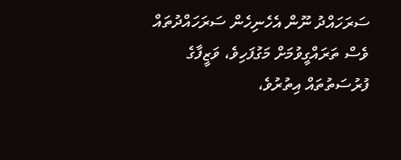ސަރަހައްދު ނޫން އެހެނިހެން ސަރަހައްދުތައް ވެސް ތަރައްގީވުމަށް މަގުފަހިވެ، ވަޒީފާގެ ފުރުސަތުތައް އިތުރުވެ،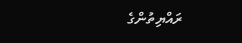ރައްޔިތުންގެ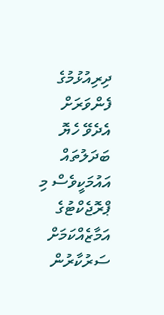ދިރިއުޅުމުގެ ފެންވަރަށް އެދެވޭ ހެޔޮ ބަދަލުތައް އައުމަކީވެސް މި ޕްރޮޖެކްޓުގެ އަމާޒެއްކަމަށް ސަރުކާރުން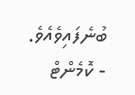ބުނެފައިވެއެވެ.
- ކޮމެންޓް